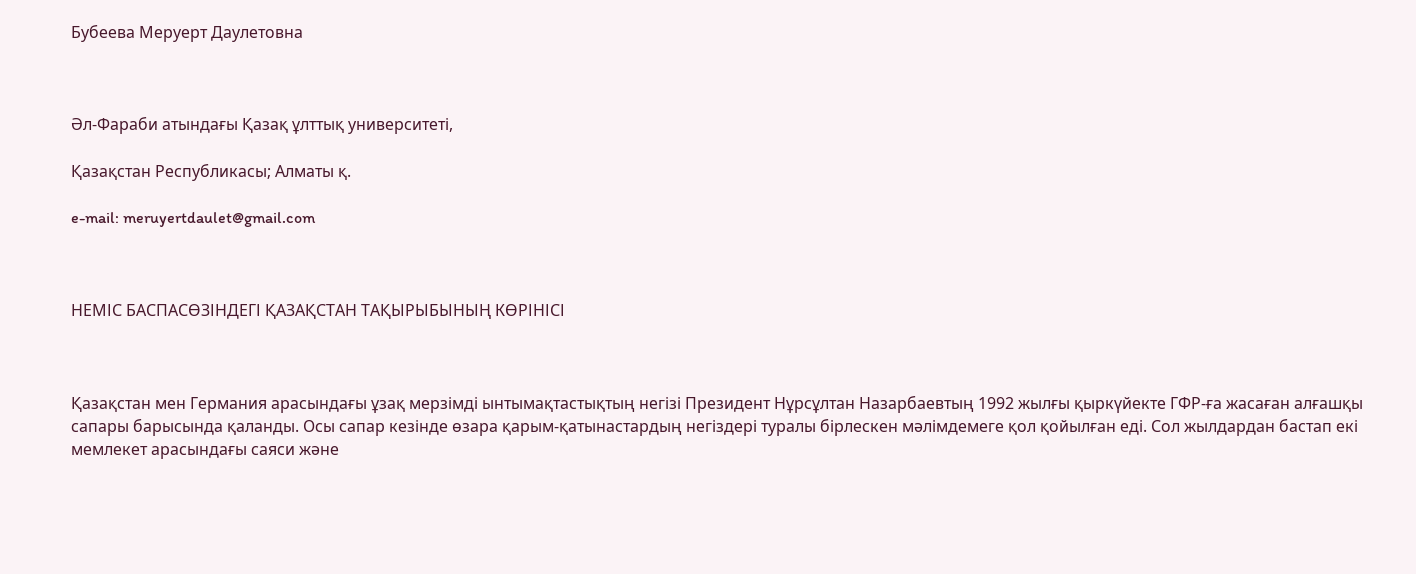Бубеева Меруерт Даулетовна



Әл-Фараби атындағы Қазақ ұлттық университеті,

Қазақстан Республикасы; Алматы қ.

e-mail: meruyertdaulet@gmail.com



НЕМІС БАСПАСӨЗІНДЕГІ ҚАЗАҚСТАН ТАҚЫРЫБЫНЫҢ КӨРІНІСІ



Қазақстан мен Германия арасындағы ұзақ мерзімді ынтымақтастықтың негізі Президент Нұрсұлтан Назарбаевтың 1992 жылғы қыркүйекте ГФР-ға жасаған алғашқы сапары барысында қаланды. Осы сапар кезінде өзара қарым-қатынастардың негіздері туралы бірлескен мәлімдемеге қол қойылған еді. Сол жылдардан бастап екі мемлекет арасындағы саяси және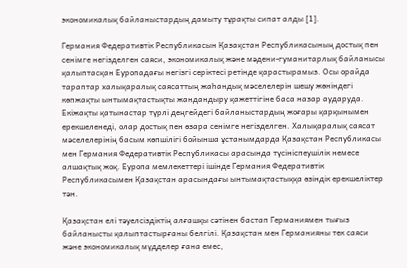экономикалық байланыстардың дамыту тұрақты сипат алды [1].

Германия Федеративтік Республикасын Қазақстан Республикасының достық пен сенімге негізделген саяси, экономикалық және мәдени-гуманитарлық байланысы қалыптасқан Еуропадағы негізгі серіктесі ретінде қарастырамыз. Осы орайда тараптар халықаралық саясаттың жаһандық мәселелерін шешу жөніндегі көпжақты ынтымақтастықты жандандыру қажеттігіне баса назар аударуда. Екіжақты қатынастар түрлі деңгейдегі байланыстардың жоғары қарқынымен ерекшеленеді, олар достық пен өзара сенімге негізделген. Халықаралық саясат мәселелерінің басым көпшілігі бойынша ұстанымдарда Қазақстан Республикасы мен Германия Федеративтік Республикасы арасында түсініспеушілік немесе алшақтық жоқ. Еуропа мемлекеттері ішінде Германия Федеративтік Республикасымен Қазақстан арасындағы ынтымақтастыққа өзіндік ерекшеліктер тән.

Қазақстан елі тәуелсіздіктің алғашқы сәтінен бастап Германиямен тығыз байланысты қалыптастырғаны белгілі. Қазақстан мен Германияны тек саяси және экономикалық мүдделер ғана емес,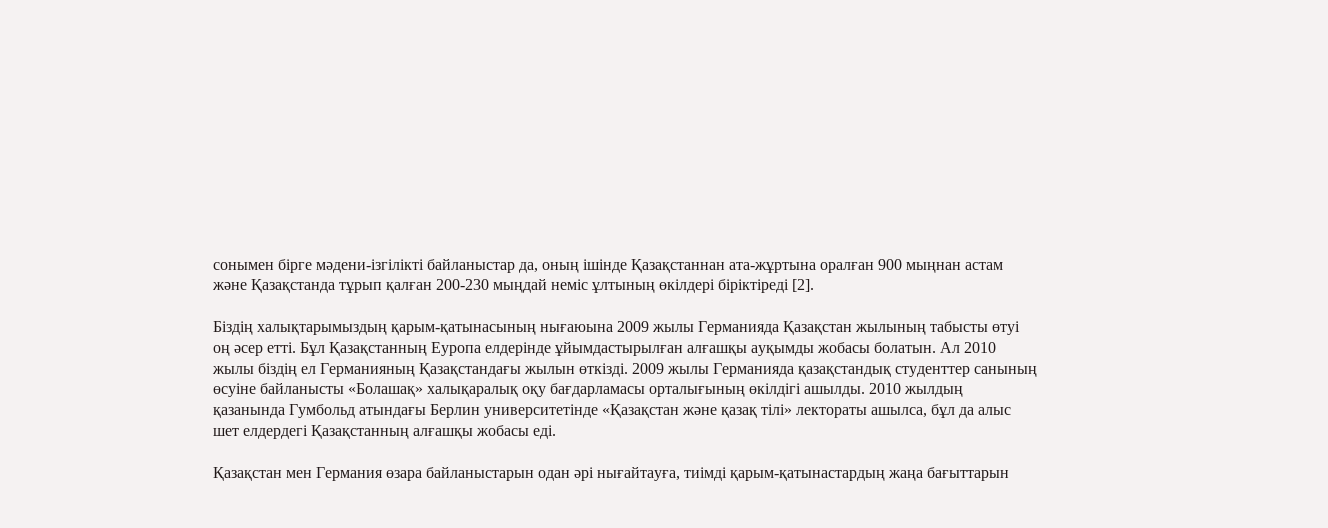сонымен бірге мәдени-ізгілікті байланыстар да, оның ішінде Қазақстаннан ата-жұртына оралған 900 мыңнан астам және Қазақстанда тұрып қалған 200-230 мыңдай неміс ұлтының өкілдері біріктіреді [2].

Біздің халықтарымыздың қарым-қатынасының нығаюына 2009 жылы Германияда Қазақстан жылының табысты өтуі оң әсер етті. Бұл Қазақстанның Еуропа елдерінде ұйымдастырылған алғашқы ауқымды жобасы болатын. Ал 2010 жылы біздің ел Германияның Қазақстандағы жылын өткізді. 2009 жылы Германияда қазақстандық студенттер санының өсуіне байланысты «Болашақ» халықаралық оқу бағдарламасы орталығының өкілдігі ашылды. 2010 жылдың қазанында Гумбольд атындағы Берлин университетінде «Қазақстан және қазақ тілі» лектораты ашылса, бұл да алыс шет елдердегі Қазақстанның алғашқы жобасы еді.

Қазақстан мен Германия өзара байланыстарын одан әрі нығайтауға, тиімді қарым-қатынастардың жаңа бағыттарын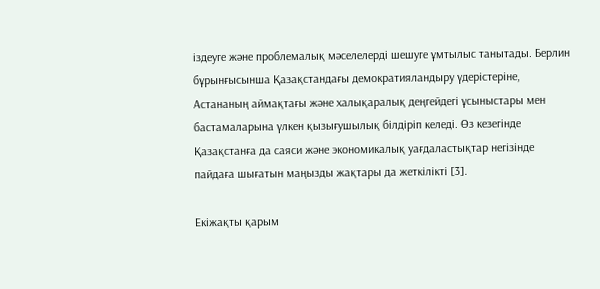іздеуге және проблемалық мәселелерді шешуге ұмтылыс танытады. Берлин бұрынғысынша Қазақстандағы демократияландыру үдерістеріне, Астананың аймақтағы және халықаралық деңгейдегі ұсыныстары мен бастамаларына үлкен қызығушылық білдіріп келеді. Өз кезегінде Қазақстанға да саяси және экономикалық уағдаластықтар негізінде пайдаға шығатын маңызды жақтары да жеткілікті [3].

Екіжақты қарым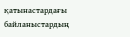қатынастардағы байланыстардың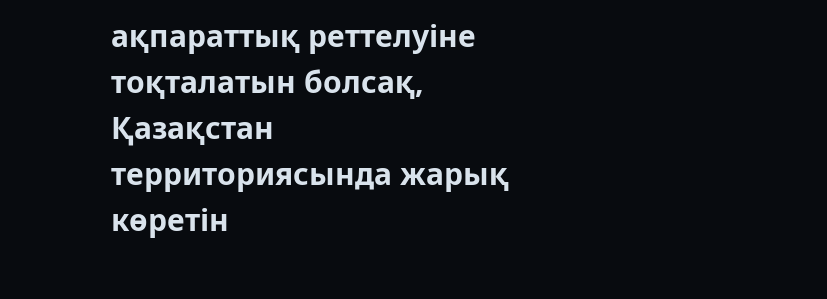ақпараттық реттелуіне тоқталатын болсақ, Қазақстан территориясында жарық көретін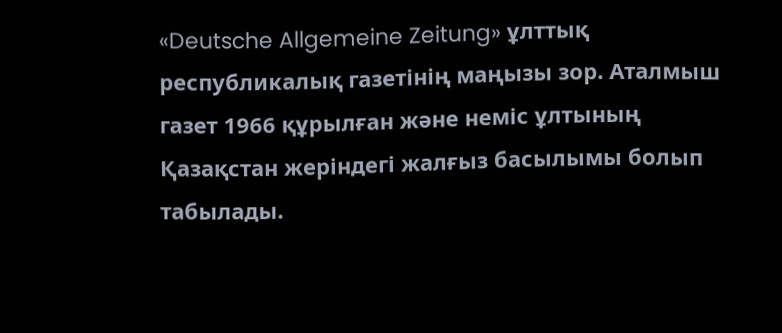«Deutsche Allgemeine Zeitung» ұлттық республикалық газетінің маңызы зор. Аталмыш газет 1966 құрылған және неміс ұлтының Қазақстан жеріндегі жалғыз басылымы болып табылады.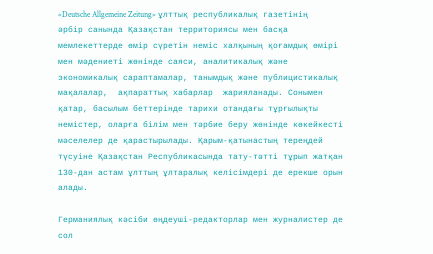«Deutsche Allgemeine Zeitung» ұлттық республикалық газетінің  әрбір санында Қазақстан территориясы мен басқа мемлекеттерде өмір сүретін неміс халқының қоғамдық өмірі мен мәдениеті жөнінде саяси, аналитикалық және экономикалық сараптамалар, танымдық және публицистикалық мақалалар,  ақпараттық хабарлар  жарияланады. Сонымен қатар, басылым беттерінде тарихи отандағы тұрғылықты немістер, оларға білім мен тәрбие беру жөнінде көкейкесті мәселелер де қарастырылады. Қарым-қатынастың тереңдей түсуіне Қазақстан Республикасында тату-тәтті тұрып жатқан 130-дан астам ұлттың ұлтаралық келісімдері де ерекше орын алады.

Германиялық кәсіби өңдеуші-редакторлар мен журналистер де сол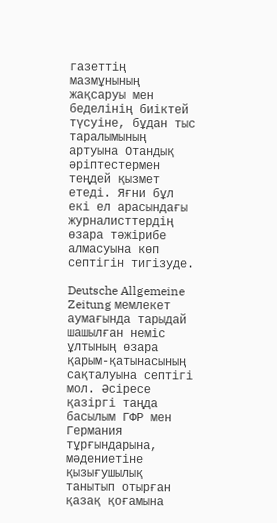газеттің мазмұнының жақсаруы мен беделінің биіктей түсуіне, бұдан тыс таралымының артуына Отандық әріптестермен теңдей қызмет етеді. Яғни бұл екі ел арасындағы журналисттердің өзара тәжірибе алмасуына көп септігін тигізуде.

Deutsche Allgemeine Zeitung мемлекет аумағында тарыдай шашылған неміс ұлтының өзара қарым-қатынасының сақталуына септігі мол. Әсіресе қазіргі таңда басылым ГФР мен Германия тұрғындарына, мәдениетіне қызығушылық танытып отырған қазақ қоғамына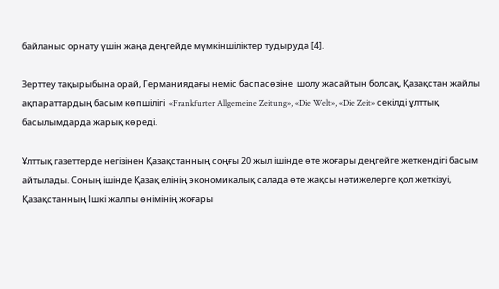байланыс орнату үшін жаңа деңгейде мүмкіншіліктер тудыруда [4].

Зерттеу тақырыбына орай, Германиядағы неміс баспасөзіне  шолу жасайтын болсақ, Қазақстан жайлы ақпараттардың басым көпшілігі  «Frankfurter Allgemeine Zeitung», «Die Welt», «Die Zeit» секілді ұлттық басылымдарда жарық көреді.

Ұлттық газеттерде негізінен Қазақстанның соңғы 20 жыл ішінде өте жоғары деңгейге жеткендігі басым айтылады. Соның ішінде Қазақ елінің экономикалық салада өте жақсы нәтижелерге қол жеткізуі,  Қазақстанның Ішкі жалпы өнімінің жоғары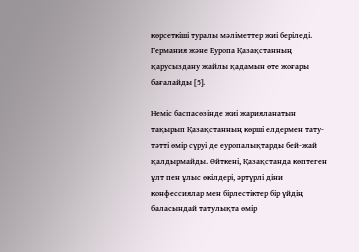көрсеткіші туралы мәліметтер жиі беріледі. Германия және Еуропа Қазақстанның қарусыздану жайлы қадамын өте жоғары бағалайды [5].

Неміс баспасөзінде жиі жарияланатын тақырып Қазақстанның көрші елдермен тату-тәтті өмір сүруі де еуропалықтарды бей-жай қалдырмайды. Өйткені, Қазақстанда көптеген ұлт пен ұлыс өкілдері, әртүрлі діни конфессиялар мен бірлестіктер бір үйдің баласындай татулықта өмір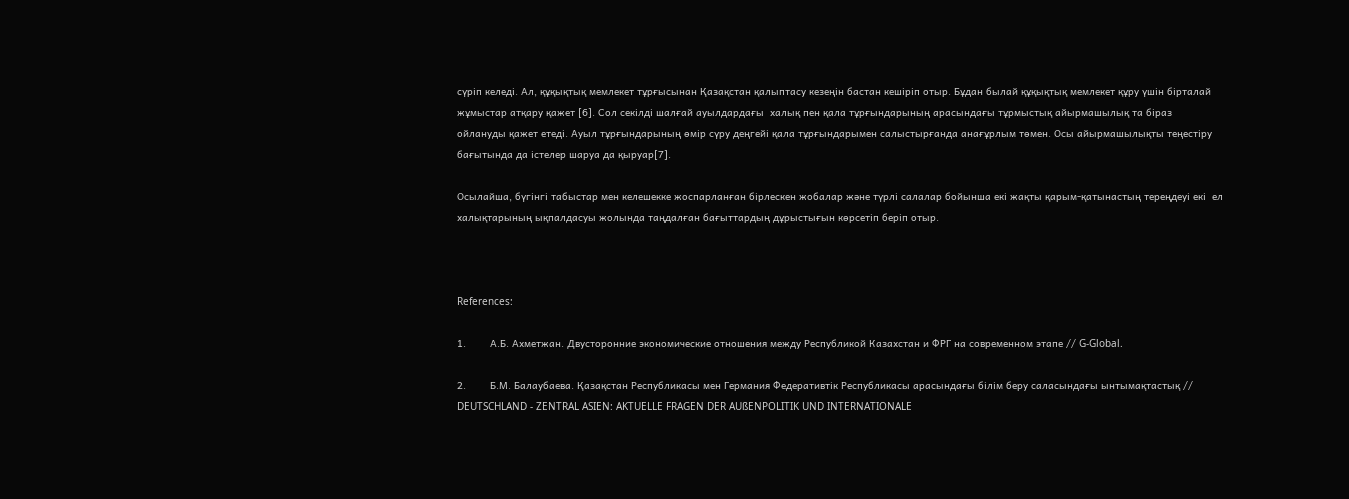сүріп келеді. Ал, құқықтық мемлекет тұрғысынан Қазақстан қалыптасу кезеңін бастан кешіріп отыр. Бұдан былай құқықтық мемлекет құру үшін бірталай жұмыстар атқару қажет [6]. Сол секілді шалғай ауылдардағы  халық пен қала тұрғындарының арасындағы тұрмыстық айырмашылық та біраз ойлануды қажет етеді. Ауыл тұрғындарының өмір сүру деңгейі қала тұрғындарымен салыстырғанда анағұрлым төмен. Осы айырмашылықты теңестіру бағытында да істелер шаруа да қыруар[7].

Осылайша, бүгінгі табыстар мен келешекке жоспарланған бірлескен жобалар және түрлі салалар бойынша екі жақты қарым-қатынастың тереңдеуі екі  ел халықтарының ықпалдасуы жолында таңдалған бағыттардың дұрыстығын көрсетіп беріп отыр.



References:

1.        А.Б. Ахметжан. Двусторонние экономические отношения между Республикой Казахстан и ФРГ на современном этапе // G-Global.

2.        Б.М. Балаубаева. Қазақстан Республикасы мен Германия Федеративтік Республикасы арасындағы білім беру саласындағы ынтымақтастық // DEUTSCHLAND - ZENTRAL ASIEN: AKTUELLE FRAGEN DER AUßENPOLITIK UND INTERNATIONALE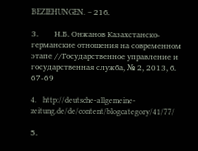BEZIEHUNGEN. – 21б.

3.        Н.Б. Онжанов Казахстанско-германские отношения на современном этапе //Государственное управление и государственная служба, № 2, 2013, б. 67-69

4.   http://deutsche-allgemeine-zeitung.de/de/content/blogcategory/41/77/

5.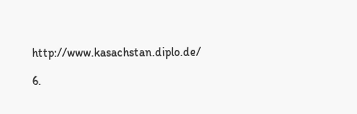http://www.kasachstan.diplo.de/

6.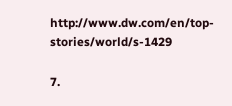http://www.dw.com/en/top-stories/world/s-1429

7.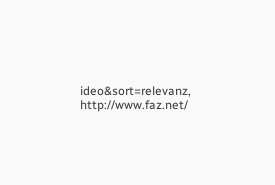ideo&sort=relevanz, http://www.faz.net/